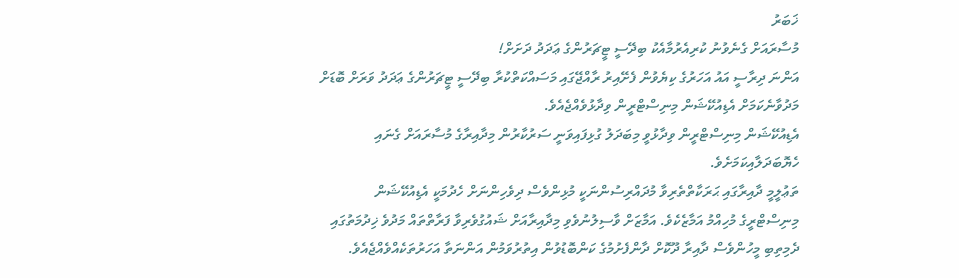ޚަބަރު
މުސާރައަށް ގެނެވުނު ކުރިއެރުމާއެކު ބިދޭސީ ޓީޗަރުންގެ ޢަދަދު ދަށަށް!
އަންނަ ދިރާސީ އައު އަހަރުގެ ކިޔެވުން ފެށޭއިރު ރާއްޖޭގައި މަސައްކަތްކުރާ ބިދޭސީ ޓީޗަރުންގެ ޢަދަދު ވަރަށް ބޮޑަށް މަދުވާނެކަމަށް އެޑިއުކޭޝަން މިނިސްޓްރީން ވިދާޅުވެއްޖެއެވެ.
އެޑިއުކޭޝަން މިނިސްޓްރީން ވިދާޅުވީ މިބަދަލު ގުޅިފައިވަނީ ސަރުކާރުން މިދާއިރާގެ މުސާރައަށް ގެނައި ހެޔޮބަދަލާއިކަމަށެވެ.
ތަޢުލީމީ ދާއިރާގައި ޙަރަކާތްތެރިވާ މުދައްރިސުންނަކީ މުޅިންވެސް ދިވެހިންނަށް ހެދުމަކީ އެޑިއުކޭޝަން މިނިސްޓްރީގެ މުހިއްމު އަމާޒެކެވެ. އަމާޒަށް ވާސިލުނުވެވި މިދާއިރާއަށް ޝައުގުވެރިވާ ފަރާތްތައް މަދުވެ ޚިދުމަތުގައި ދެމިތިބި މީހުންވެސް ދާއިރާ ދޫކޮށް ދާންފެށުމުގެ ކަންބޮޑުވުން އިތުރުވަމުން އަންނަތާ އަހަރުތަކެއްވެއްޖެއެވެ.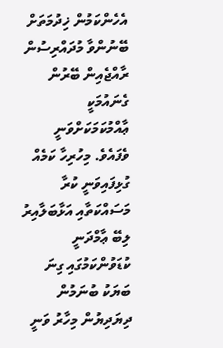އެހެންކަމުން ޚިދުމަތަށް ބޭނުންވާ މުދައްރިސުން ރާއްޖެއިން ބޭރުން ގެނައުމަކީ ޢާއްމުކަމަކަށްވަނީ ވެފައެވެ. މިހުރިހާ ކަމެއް ގުޅިފައިވަނީ ކުރާ މަސައްކަތާއި އަޅާބަލާއިރު ލިބޭ ޢާމްދަނީ ކުޑަވުންކަމުގައި ގިނަ ބަޔަކު ބުނަމުން ދިޔަދިޔުން މިހާރު ވަނީ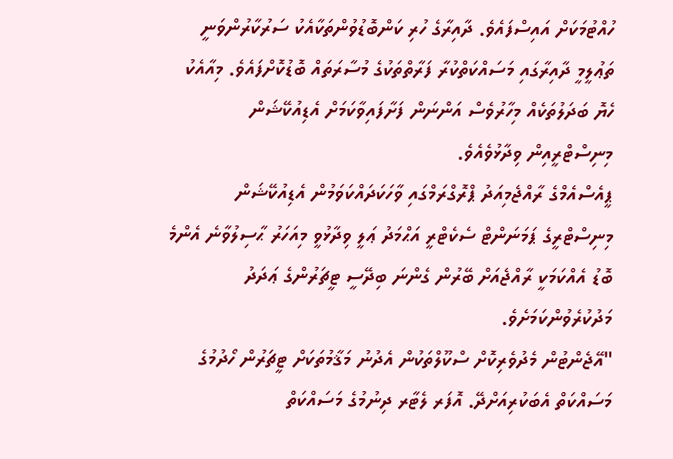ހުއްޓުމަކަށް އައިސްފައެވެ. ދާއިރާގެ ހުރި ކަންބޮޑުވުންތަކާއެކު ސަރުކާރުންވަނީ ތަޢުލީމީ ދާއިރާގައި މަސައްކަތްކުރާ ފަރާތްތަކުގެ މުސާރަތައް ބޮޑުކޮށްފައެވެ. މިއާއެކު ހެޔޮ ބަދަލުތަކެއް މިހާރުވެސް އަންނަން ފަށާފައިވާކަމަށް އެޑިއުކޭޝަން މިނިސްޓްރީއިން ވިދާޅުވެއެވެ.
ޕީއެސްއެމްގެ ރާއްޖެމިއަދު ޕްރޮގްރަމްގައި ވާހަކަދައްކަވަމުން އެޑިއުކޭޝަން މިނިސްޓްރީގެ ޕަމަނަންޓް ސެކެޓްރީ އަޙްމަދު ޢަލީ ވިދާޅުވީ މިއަހަރު ޙާސިލުވާނެ އެންމެ ބޮޑު އެއްކަމަކީ ރާއްޖެއަށް ބޭރުން ގެންނަ ބިދޭސީ ޓީޗަރުންގެ ޢަދަދު މަދުކުރެވުންކަމަށެވެ.
"އޭޖެންޓުން މެދުވެރިކޮށް ސްކޫލްތަކުން އެދުނު މަޤާމުތަކަށް ޓީޗަރުން ހޯދުމުގެ މަސައްކަތް އެބަކުރިއަށްދޭ. އޮފަރ ލެޓާރ ދިނުމުގެ މަސައްކަތް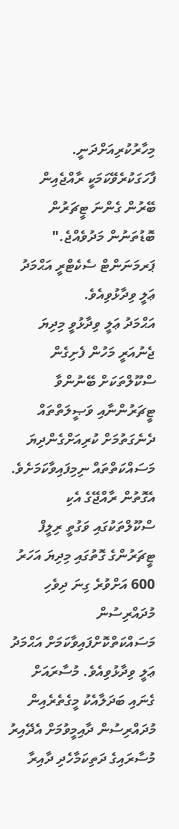މިހާރުކުރިއަށްދަނީ. ފާހަގަކުރެވޭކަމަކީ ރާއްޖެއިން ބޭރުން ގެންނަ ޓީޗަރުން ބޮޑުތަނުން މަދުވެއްޖެ." ޕަރމަނަންޓް ސެކެޓްރީ އަޙްމަދު ޢަލީ ވިދާޅުވިއެވެ.
އަޙްމަދު ޢަލީ ވިދާޅުވީ މިދިޔަ ޖެނުއަރީ މަހުން ފެށިގެން ސްކޫލްތަކަށް ބޭނުންވާ ޓީޗަރުންނާއި ވަޞީލަތްތައް ދެނެގަތުމަށް ކުރިއަށްގެންދިޔަ މަސައްކަތްތައް ނިމިފައިވާކަމަށެވެ. އެގޮތުން ރާއްޖޭގެ އެކި ސްކޫލްތަކުގައި ވަގުތީ ރިލީފް ޓީޗަރުންގެ ގޮތުގައި މިދިޔަ އަހަރު 600 އަށްވުރެ ގިނަ ދިވެހި މުދައްރިސުން މަސައްކަތްކޮށްފައިވާކަމަށް އަޙްމަދު ޢަލީ ވިދާޅުވިއެވެ. މުސާރައަށް ގެނައި ބަދަލާއެކު މީގެތެރެއިން މުދައްރިސުން ދާއިމީވުމަށް އެދޭއިރު މުސާރައިގެ ދަތިކަމާހެދި ދާއިރާ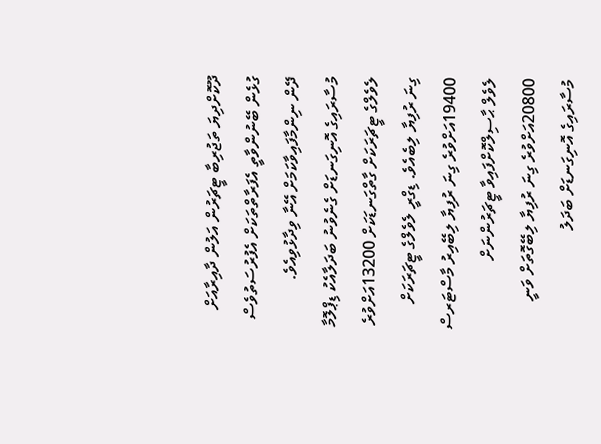ދޫކޮށްދިޔަ ތަޖުރިބާ ޓީޗަރުން އަލުން ދާއިރާއަށް ގުޅެން ބޭނުންވާތީ އެފަރާތްތަކަށް އެފުރުސަތުވެސް ދޭން ނިންމާފައިވާކަމަށް އޭނާ ވިދާޅުވިއެވެ.
މުސާރައިގެ އޮނިގަނޑަށް ގެނެވުނު ބަދަލާއެކު ޑިޕްލޮމާ ލެވެލްގެ ޓީޗަރަކަށް ގާތްގަނޑަކަށް 13200އަށްވުރެ ގިނަ ރުފިޔާ ލިބެއެވެ. ޑިގްރީ ލެވެލްގެ ޓީޗަރަކަށް 19400އަށްވުރެ ގިނަ ރުފިޔާ ލިބޭއިރު މާސްޓަރސް ލެވެލް ޙާސިލްކޮށްފައިވާ ޓީޗަރުންނަށް 20800އަށްވުރެ ގިނަ ރުފިޔާ ލިބޭގޮތަށް ވަނީ މުސާރައިގެ އޮނިގަނޑަށް ބަދަލު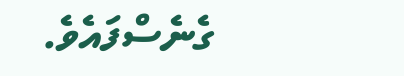ގެނެސްފައެވެ.